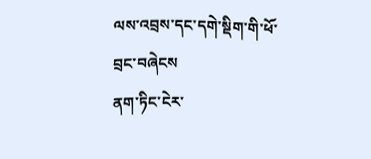ལས་འབྲས་དང་དགེ་སྡིག་གི་ཕོ་བྲང་བཞེངས
ནག་ཏིང་ངེར་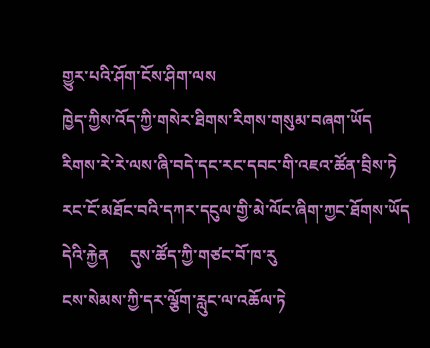གྱུར་པའི་ཤོག་ངོས་ཤིག་ལས
ཁྱེད་ཀྱིས་འོད་ཀྱི་གསེར་ཐིགས་རིགས་གསུམ་བཞག་ཡོད
རིགས་རེ་རེ་ལས་ཞི་བདེ་དང་རང་དབང་གི་འཇའ་ཚོན་བྲིས་ཏེ
རང་ངོ་མཐོང་བའི་དཀར་དངུལ་གྱི་མེ་ལོང་ཞིག་ཀྱང་ཐོགས་ཡོད
དེའི་རྐྱེན     དུས་ཚོད་ཀྱི་གཙང་བོ་ཁ་རུ
ངས་སེམས་ཀྱི་དར་ལྕོག་རླུང་ལ་འཆོལ་ཏེ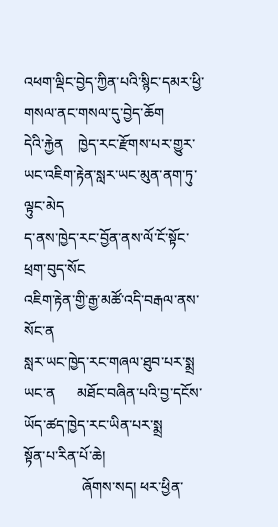འཕག་ལྡིང་བྱེད་ཀྱིན་པའི་སྙིང་དམར་ཕྱི་གསལ་ནང་གསལ་དུ་བྱེད་ཆོག
དེའི་རྐྱེན    ཁྱེད་རང་རྫོགས་པར་གྱུར་ཡང་འཇིག་རྟེན་སླར་ཡང་མུན་ནག་ཏུ་ལྟུང་མེད
ད་ནས་ཁྱེད་རང་བྱོན་ནས་ལོ་ངོ་སྟོང་ཕྲག་བུད་སོང
འཇིག་རྟེན་གྱི་རྒྱ་མཚོ་འདི་བརྒལ་ནས་སོང་ན
སླར་ཡང་ཁྱེད་རང་གཞལ་ཐུབ་པར་སྨྲ
ཡང་ན      མཐོང་བཞིན་པའི་བྱ་དངོས་ཡོད་ཚད་ཁྱེད་རང་ཡིན་པར་སྨྲ
སྟོན་པ་རིན་པོ་ཆེ།
                ཞོགས་སད། ཕར་ཕྱིན་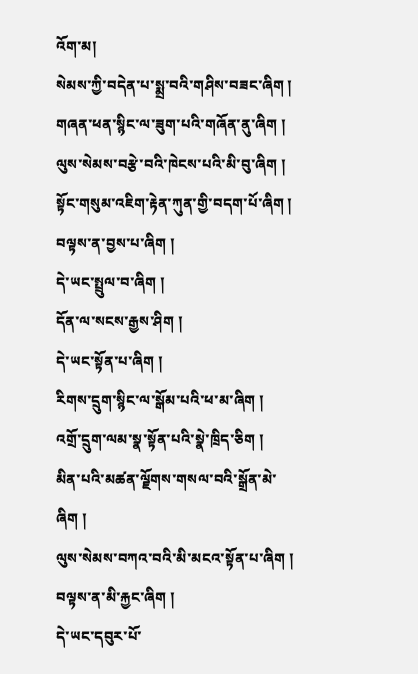འོག་མ།
སེམས་ཀྱི་བདེན་པ་སྨྲ་བའི་གཤིས་བཟང་ཞིག །
གཞན་ཕན་སྙིང་ལ་ཟུག་པའི་གཞོན་ནུ་ཞིག །
ལུས་སེམས་བརྩེ་བའི་ཁེངས་པའི་མི་བུ་ཞིག །
སྟོང་གསུམ་འཇིག་རྟེན་ཀུན་གྱི་བདག་པོ་ཞིག །
བལྟས་ན་བྱས་པ་ཞིག །
དེ་ཡང་སྤྲུལ་བ་ཞིག །
དོན་ལ་སངས་རྒྱས་ཤིག །
དེ་ཡང་སྟོན་པ་ཞིག །
རིགས་དྲུག་སྙིང་ལ་སྒོམ་པའི་ཕ་མ་ཞིག །
འགྲོ་དྲུག་ལམ་སྣ་སྟོན་པའི་སྣེ་ཁྲིད་ཅིག །
མིན་པའི་མཚན་ལྗོགས་གསལ་བའི་སྒྲོན་མེ་ཞིག །
ལུས་སེམས་བཀའ་བའི་མི་མངའ་སྟོན་པ་ཞིག །
བལྟས་ན་མི་རྐྱང་ཞིག །
དེ་ཡང་དབུར་པོ་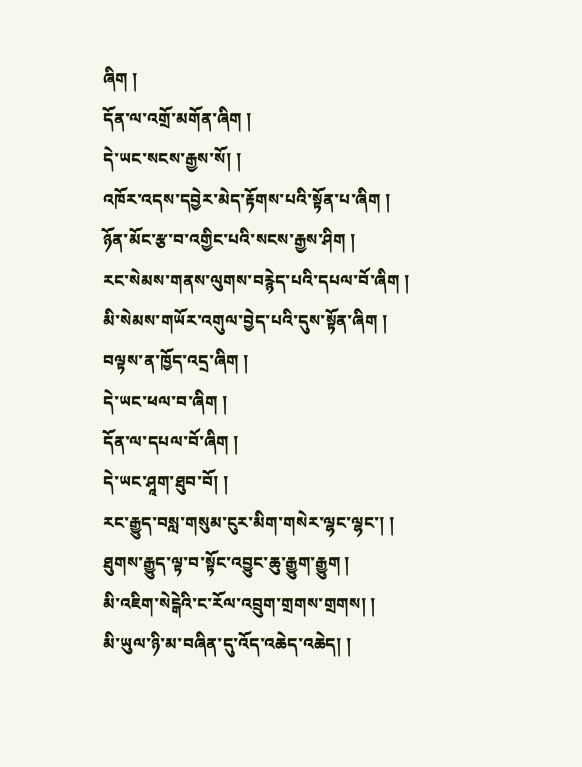ཞིག །
དོན་ལ་འགྲོ་མགོན་ཞིག །
དེ་ཡང་སངས་རྒྱས་སོ། །
འཁོར་འདས་དབྱེར་མེད་རྟོགས་པའི་སྟོན་པ་ཞིག །
ཉོན་མོང་རྩ་བ་འགྱིང་པའི་སངས་རྒྱས་ཤིག །
རང་སེམས་གནས་ལུགས་བརྙེད་པའི་དཔལ་བོ་ཞིག །
མི་སེམས་གཡོར་འགུལ་བྱེད་པའི་དུས་སྟོན་ཞིག །
བལྟས་ན་ཁྱོད་འདྲ་ཞིག །
དེ་ཡང་ཕལ་བ་ཞིག །
དོན་ལ་དཔལ་བོ་ཞིག །
དེ་ཡང་ཤཱག་ཐུབ་བོ། །
རང་རྒྱུད་བསླ་གསུམ་ངུར་མིག་གསེར་ལྷང་ལྷང་། །
ཐུགས་རྒྱུད་ལྟ་བ་སྟོང་འབྱུང་ཆུ་རྒྱུག་རྒྱུག །
མི་འཇིག་སེངྒེའི་ང་རོལ་འབྲུག་གྲགས་གྲགས། །
མི་ཡུལ་ཉི་མ་བཞིན་དུ་འོད་འཆེད་འཆེད། །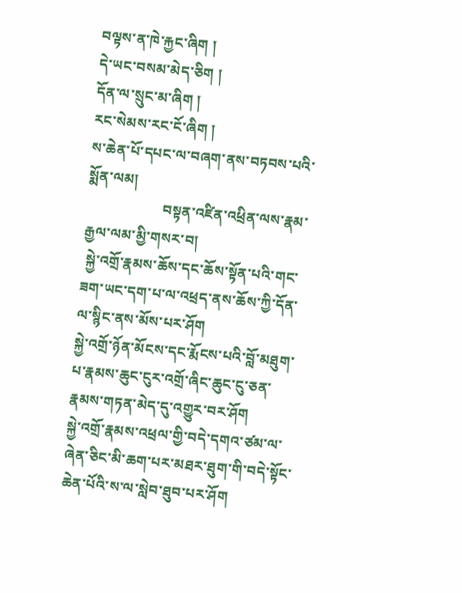བལྟས་ན་ཁེ་རྐྱང་ཞིག །
དེ་ཡང་བསམ་མེད་ཅིག །
དོན་ལ་སྲུང་མ་ཞིག །
རང་སེམས་རང་ངོ་ཞིག །
ས་ཆེན་པོ་དཔང་ལ་བཞག་ནས་བཏབས་པའི་སྨོན་ལམ།
                     བསྟན་འཛིན་འཕྲིན་ལས་རྣམ་རྒྱལ་ལམ་མྱི་གསར་བ།
 སྐྱེ་འགྲོ་རྣམས་ཆོས་དང་ཆོས་སྟོན་པའི་གང་ཟག་ཡང་དག་པ་ལ་འཕྲད་ནས་ཆོས་ཀྱི་དོན་ལ་སྙིང་ནས་མོས་པར་ཤོག
སྐྱེ་འགྲོ་ཉོན་མོངས་དང་རྨོངས་པའི་བློ་མཐུག་པ་རྣམས་ཆུང་ངུར་འགྲོ་ཞིང་ཆུང་ངུ་ཅན་རྣམས་གཏན་མེད་དུ་འགྱུར་བར་ཤོག
སྐྱེ་འགྲོ་རྣམས་འཕྲལ་གྱི་བདེ་དགའ་ཙམ་ལ་ཞེན་ཅིང་མི་ཆག་པར་མཐར་ཐུག་གི་བདེ་སྟོང་ཆེན་པོའི་ས་ལ་སླེབ་ཐུབ་པར་ཤོག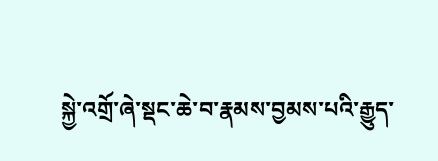སྐྱེ་འགྲོ་ཞེ་སྡང་ཆེ་བ་རྣམས་བྱམས་པའི་རྒྱུད་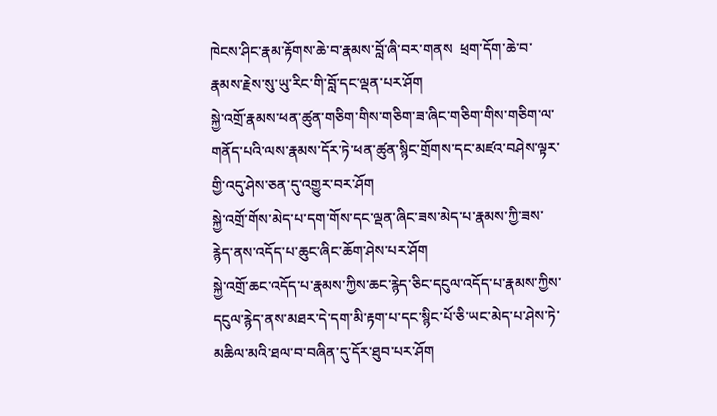ཁེངས་ཤིང་རྣམ་རྟོགས་ཆེ་བ་རྣམས་བློ་ཞི་བར་གནས  ཕྲག་དོག་ཆེ་བ་རྣམས་རྗེས་སུ་ཡུ་རིང་གི་བློ་དང་ལྡན་པར་ཤོག
སྐྱེ་འགྲོ་རྣམས་ཕན་ཚུན་གཅིག་གིས་གཅིག་ཟ་ཞིང་གཅིག་གིས་གཅིག་ལ་གནོད་པའི་ལས་རྣམས་དོར་ཏེ་ཕན་ཚུན་སྙིང་གྲོགས་དང་མཛའ་བཤེས་ལྟར་གྱི་འདུ་ཤེས་ཅན་དུ་འགྱུར་བར་ཤོག
སྐྱེ་འགྲོ་གོས་མེད་པ་དག་གོས་དང་ལྡན་ཞིང་ཟས་མེད་པ་རྣམས་ཀྱི་ཟས་རྙེད་ནས་འདོད་པ་ཆུང་ཞིང་ཆོག་ཤེས་པར་ཤོག
སྐྱེ་འགྲོ་ཆང་འདོད་པ་རྣམས་ཀྱིས་ཆང་རྙེད་ཅིང་དངུལ་འདོད་པ་རྣམས་ཀྱིས་དངུལ་རྙེད་ནས་མཐར་དེ་དག་མི་རྟག་པ་དང་སྙིང་པོ་ཅི་ཡང་མེད་པ་ཤེས་ཏེ་མཆིལ་མའི་ཐལ་བ་བཞིན་དུ་དོར་ཐུབ་པར་ཤོག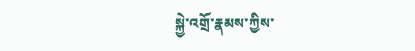སྐྱེ་འགྲོ་རྣམས་ཀྱིས་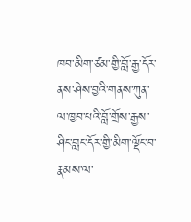ཁབ་མིག་ཙམ་གྱི་བློ་རྒྱ་དོར་ནས་ཤེས་བྱའི་གནས་ཀུན་ལ་ཁྱབ་པའི་བློ་གྲོས་རྒྱས་ཤིང་བླང་དོར་གྱི་མིག་ལྡོང་བ་རྣམས་ལ་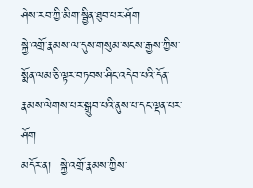ཤེས་རབ་ཀྱི་མིག་སྦྱིན་ཐུབ་པར་ཤོག
སྐྱེ་འགྲོ་རྣམས་ལ་དུས་གསུམ་སངས་རྒྱས་ཀྱིས་སྨོན་ལམ་ཅི་ལྟར་བཏབས་ཤིང་འདེབ་པའི་དོན་རྣམས་ལེགས་པར་སྒྲུབ་པའི་ནུས་པ་དང་ལྡན་པར་ཤོག
མདོར་ན།  སྐྱེ་འགྲོ་རྣམས་ཀྱིས་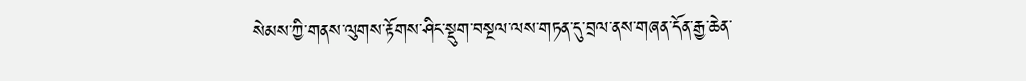སེམས་ཀྱི་གནས་ལུགས་རྟོགས་ཤིང་སྡུག་བསྔལ་ལས་གཏན་དུ་བྲལ་ནས་གཞན་དོན་རྒྱ་ཆེན་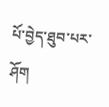པོ་བྱེད་ཐུབ་པར་ཤོག